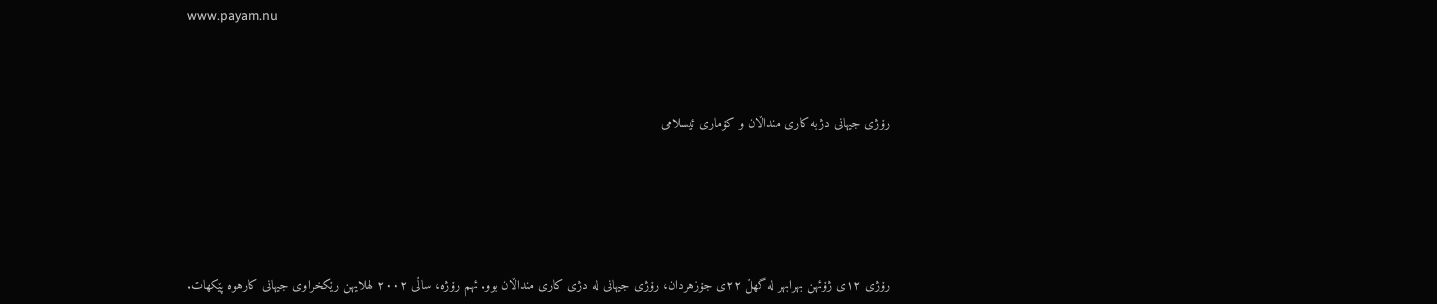www.payam.nu



رۆژی جیهانی دژبه كاری منداڵان و كۆماری ئیسلامی





رۆژی ١٢ی ژۆئهن بهرابهر له گهڵ ٢٢ی جۆزهردان، رۆژی جیهانی له دژی كاری منداڵان بوو. ئهم رۆژه، ساڵی ٢٠٠٢ لهلایهن رێكخراوی جیهانی كارهوه پێكهات.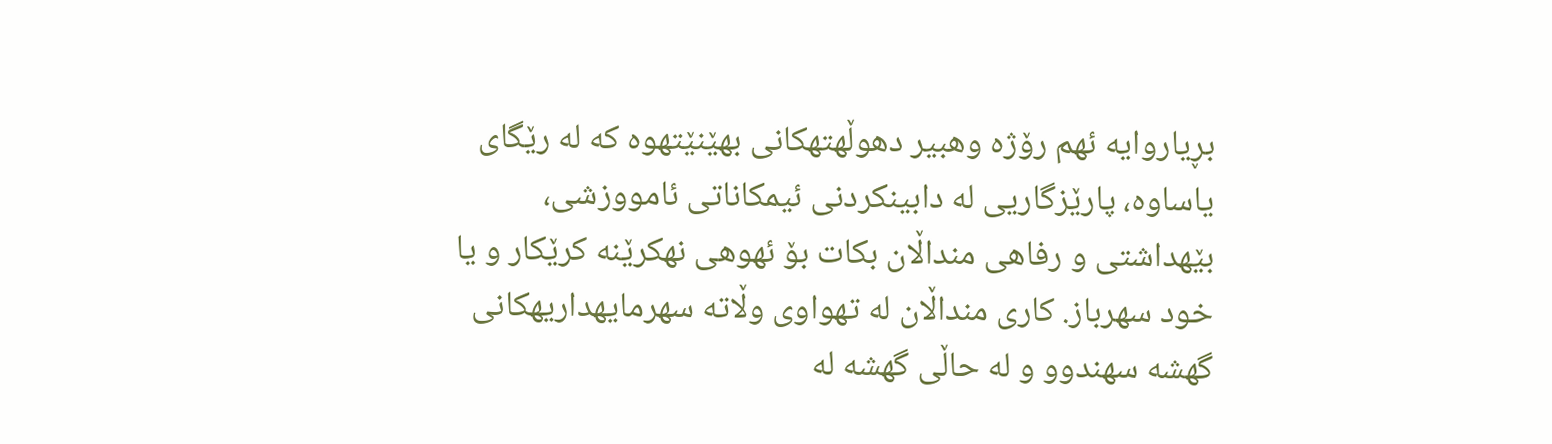بڕیاروایه ئهم رۆژه وهبیر دهوڵهتهكانی بهێنێتهوه كه له رێگای یاساوه، پارێزگاریی له دابینكردنی ئیمكاناتی ئامووزشی، بێهداشتی و رفاهی منداڵان بكات بۆ ئهوهی نهكرێنه كرێكار و یا خود سهرباز. كاری منداڵان له تهواوی وڵاته سهرمایهداریهكانی گهشه سهندوو و له حاڵی گهشه له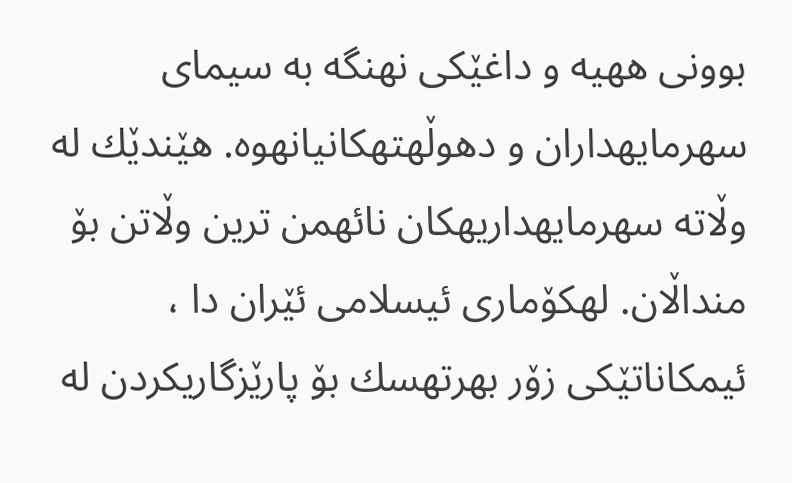بوونی ههیه و داغێكی نهنگه به سیمای سهرمایهداران و دهوڵهتهكانیانهوه. هێندێك له وڵاته سهرمایهداریهكان نائهمن ترین وڵاتن بۆ منداڵان. لهكۆماری ئیسلامی ئێران دا ، ئیمكاناتێكی زۆر بهرتهسك بۆ پارێزگاریكردن له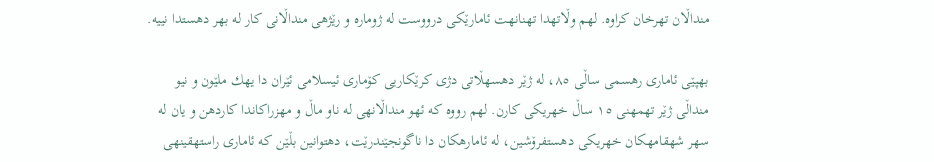منداڵان تهرخان كراوه. لهم وڵاتهدا تهنانهت ئامارێكی درووست له ژوماره و رێژهی منداڵانی كار له بهر دهستدا نییه.

بهپێی ئاماری رهسمی ساڵی ٨٥، له ژێر دهسهڵاتی دژی كرێكاریی كۆماری ئیسلامی ئێران دا یهك ملێون و نیو منداڵی ژێر تهمهنی ١٥ ساڵ خهریكی كارن. لهم رووه كه ئهو منداڵانهی له ناو ماڵ و مهزراكاندا كاردهن و یان له سهر شهقامهكان خهریكی دهستفرۆشین، له ئامارهكان دا ناگونجێندرێت، دهتوانین بڵێن كه ئاماری راستهقینهی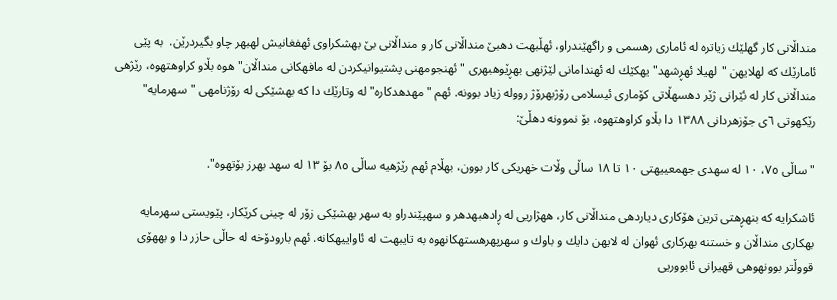منداڵانی كار گهلێك زیاتره له ئاماری رهسمی و راگهێندراو، ئهڵبهت دهبێ منداڵانی كار و منداڵانی بێ بهشكراوی ئهفغانیش لهبهر چاو بگیردرێن.  به پێی ئامارێك كه لهلایهن "لهیلا ئهڕشهد" یهكێك له ئهندامانی لێژنهی بهڕێوهبهری "ئهنجومهنی پشتیوانیكردن له مافهكانی منداڵان" هوه بڵاو كراوهتهوه، رێژهی منداڵانی كار له ئێرانی ژێر دهسهڵاتی كۆماری ئیسلامی رۆژبهرۆژ رووله زیاد بوونه‌‌. ئهم "مهدهدكاره" له وتارێك دا كه بهشێكی له رۆژنامهی "سهرمایه" رێكهوتی ٦ی جۆزهردانی ١٣٨٨ دا بڵاو كراوهتهوه، بۆ نموونه دهڵێ:

" ساڵی ٧٥، ١٠ له سهدی جهمعییهتی ١٠ تا ١٨ ساڵی وڵات خهریكی كار بوون، بهڵام ئهم رێژهیه‌‌ ساڵی ٨٥ بۆ ١٣ له سهد بهرز بۆتهوه".

ئاشكرایه كه بنهڕهتی ترین هۆكاری دیاردهی منداڵانی كار، ههژاریی له ڕادهبهدهر و سهپێندراو به سهر بهشێكی زۆر له چینی كرێكار، پێویستی سهرمایه بهكاری منداڵان و خستنه بهركاری ئهوان له لایهن دایك و باوك و سهرپهرهستهكانهوه به تایبهت له ئاواییهكانه. ئهم بارودۆخه له حاڵی حازر دا و بههۆی قووڵتر بوونهوهی قهیرانی ئابووریی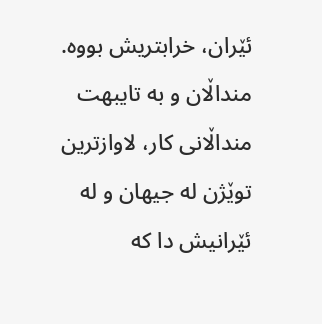ئێران، خرابتریش بووه. منداڵان و به تایبهت منداڵانی كار، لاوازترین توێژن له جیهان و له ئێرانیش دا كه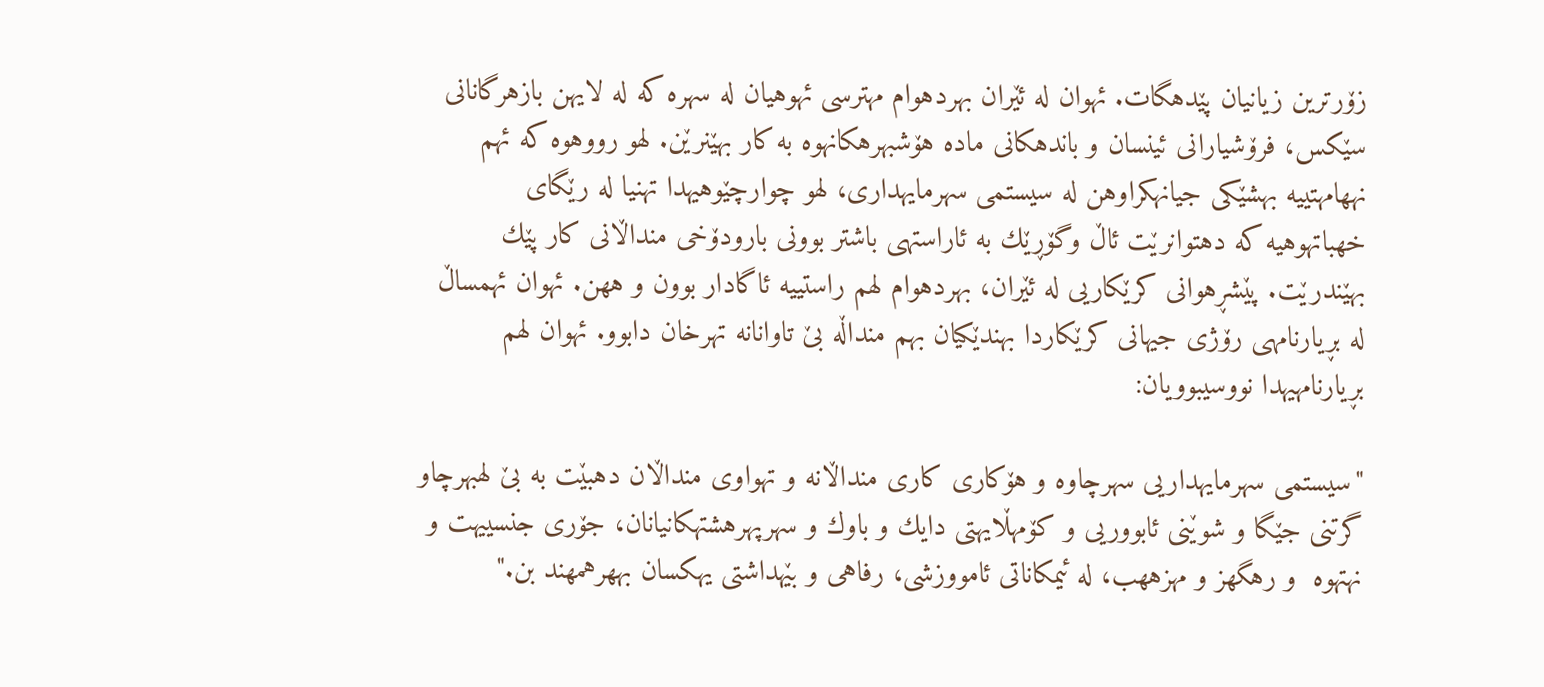زۆرترین زیانیان پێدهگات. ئهوان له ئێران بهردهوام مهترسی ئهوهیان له سهره كه له لایهن بازهرگانانی سێكس، فرۆشیارانی ئینسان و باندهكانی ماده هۆشبهرهكانهوه به كار بهێنرێن. لهو رووهوه كه ئهم نههامهتییه بهشێكی جیانهكراوهن له‌‌ سیستمی سهرمایهداری، لهو چوارچێوهیهدا تهنیا له رێگای خهباتهوهیه كه دهتوانرێت ئاڵ وگۆڕێك به ئاراستهی باشتر بوونی بارودۆخی منداڵانی كار پێك بهێندرێت. پێشڕهوانی كرێكاریی له ئێران، بهردهوام لهم راستییه ئاگادار بوون و ههن. ئهوان ئهمساڵ له بڕیارنامهی رۆژی جیهانی كرێكاردا بهندێكیان بهم منداڵه بێ تاوانانه تهرخان دابوو. ئهوان لهم بڕیارنامهیهدا نووسیبوویان:

"سیستمی سهرمایهداریی سهرچاوه و هۆكاری كاری منداڵانه و تهواوی منداڵان دهبێت به بێ لهبهرچاو گرتنی جێگا و شوێنی ئابووریی و كۆمهڵایهتی دایك و باوك و سهرپهرهشتهكانیانان، جۆری جنسییهت و نهتهوه  و رهگهز و مهزههب، له ئیمكاناتی ئامووزشی، رفاهی و بێهداشتی یهكسان بههرهمهند بن."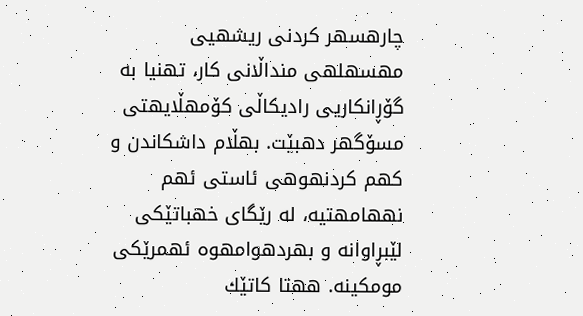چارهسهر كردنی ریشهیی مهسهلهی منداڵانی كار، تهنیا به گۆڕانكاریی رادیكاڵی كۆمهڵایهتی مسۆگهر دهبێت. بهڵام داشكاندن و كهم كردنهوهی ئاستی ئهم نههامهتیه، له رێگای خهباتێكی لێبڕاوانه و بهردهوامهوه ئهمرێكی مومكینه. ههتا كاتێك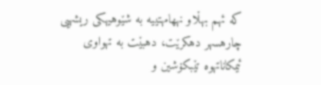كه ئهم بهڵاو نههامهتییه به شێوهیهكی ریشهیی چارهسهر دهكرێت، دهبێت به تهواوی ئیمكاناتهوه تێبكۆشین و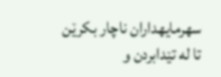سهرمایهداران ناچار بكرێن تا له تێدابردن و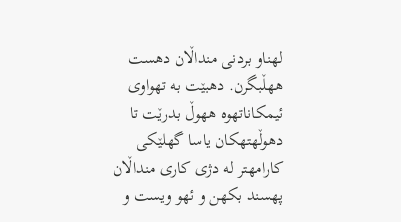لهناو بردنی منداڵان دهست ههڵبگرن. دهبێت به تهواوی ئیمكاناتهوه ههوڵ بدرێت تا دهوڵهتهكان یاسا گهلێكی كارامهتر له دژی كاری منداڵان پهسند بكهن و ئهو ویست و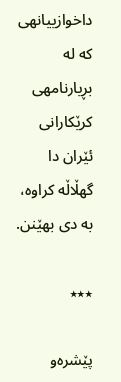داخوازییانهی كه له بڕیارنامهی كرێكارانی ئێران دا گهڵاڵه كراوه، به دی بهێنن.

٭٭٭

پێشره‌و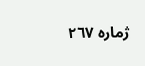ژماره‌ ٢٦٧